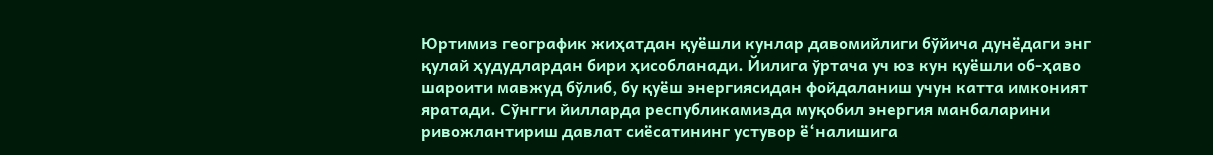Юртимиз географик жиҳатдан қуёшли кунлар давомийлиги бўйича дунёдаги энг қулай ҳудудлардан бири ҳисобланади. Йилига ўртача уч юз кун қуёшли об-ҳаво шароити мавжуд бўлиб, бу қуёш энергиясидан фойдаланиш учун катта имконият яратади. Сўнгги йилларда республикамизда муқобил энергия манбаларини ривожлантириш давлат сиёсатининг устувор ё‘налишига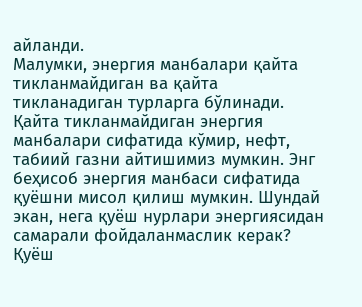айланди.
Малумки, энергия манбалари қайта тикланмайдиган ва қайта тикланадиган турларга бўлинади. Қайта тикланмайдиган энергия манбалари сифатида кўмир, нефт, табиий газни айтишимиз мумкин. Энг беҳисоб энергия манбаси сифатида қуёшни мисол қилиш мумкин. Шундай экан, нега қуёш нурлари энергиясидан самарали фойдаланмаслик керак? Қуёш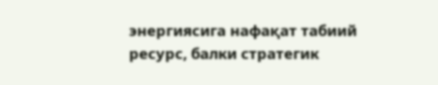энергиясига нафақат табиий ресурс, балки стратегик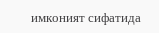имконият сифатида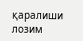қаралиши лозим